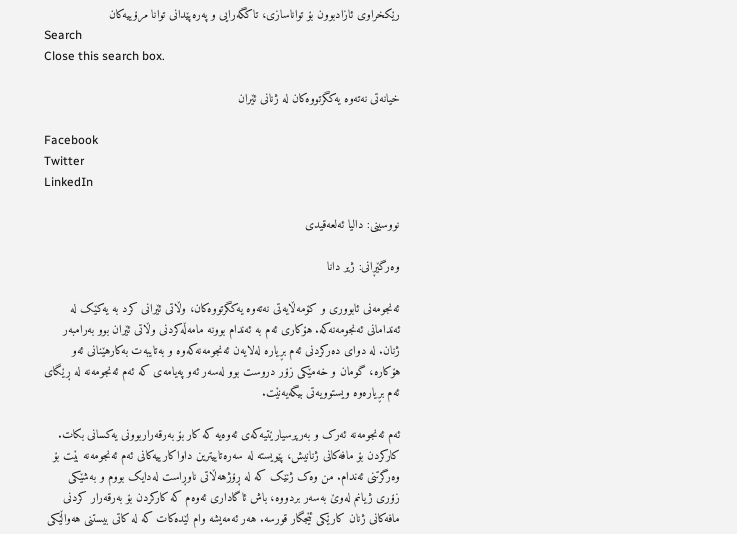رێکخراوی ئازادبوون بۆ تواناسازی، تاکگەرایی و پەرەپێدانی توانا مرۆییەکان
Search
Close this search box.

خیانەتی نەتەوە یەکگرتووەکان لە ژنانی ئێران

Facebook
Twitter
LinkedIn

نووسینی: دالیا ئەلعەقیدی

وەرگێڕانی: ژیر دانا

ئەنجومەنی ئابووری و کۆمەڵایەتی نەتەوە یەکگرتووەکان، وڵاتی ئێرانی کرد بە یەکێک لە ئەندامانی ئەنجومەنەکە. هۆکاری ئەم بە ئەندام بوونە مامەڵەکردنی وڵاتی ئێران بوو بەرامبەر ژنان. لە دوای دەرکردنی ئەم بڕیارە لەلایەن ئەنجومەنەکەوە و بەتایبەت بەکارهێنانی ئەو هۆکارە، گومان و خەمێکی زۆر دروست بوو لەسەر ئەو پەیامەی کە ئەم ئەنجومەنە لە ڕێگای ئەم بڕیارەوە ویستوویەتی بیگەیەنێت.

ئەم ئەنجومەنە ئەرک و بەرپرسیارێتیەکەی ئەوەیە کە کار بۆ بەرقەراربوونی یەکسانی بکات. کارکردن بۆ مافەکانی ژنانیش، پێویستە لە سەرەتاییترین داواکارییەکانی ئەم ئەنجومەنە بێت بۆ وەرگرتنی ئەندام. من وەک ژنێک کە لە ڕۆژهەڵاتی ناوڕاست لەدایک بووم و بەشێکی زۆری ژیانم لەوێ بەسەر بردووە، باش ئاگاداری ئەوەم کە کارکردن بۆ بەرقەرار کردنی مافەکانی ژنان کارێکی ئێجگار قورسە. هەر ئەمەیشە وام لێدەکات کە لە کاتی بیستنی هەواڵێکی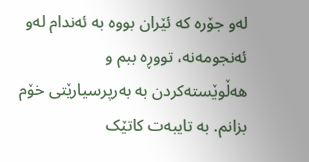لەو جۆرە کە ئێران بووە بە ئەندام لەو ئەنجومەنە، تووڕە ببم و هەڵوێستەکردن بە بەرپرسیارێتی خۆم بزانم. بە تایبەت کاتێک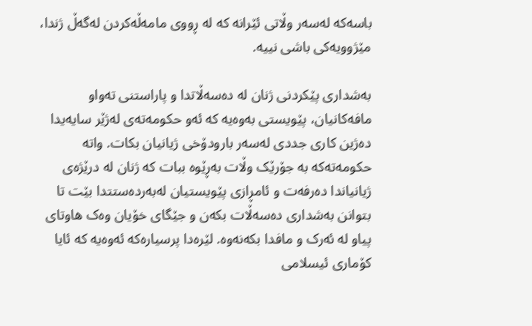باسەکە لەسەر وڵاتی ئێرانە کە لە ڕووی مامەڵەکردن لەگەڵ ژندا، مێژوویەکی باشی نییە.

بەشداری پێکردنی ژنان لە دەسەڵاتدا و پاراستنی تەواو مافەکانیان، پێویستی بەوەیە کە ئەو حکومەتەی لەژێر سایەیدا دەژین کاری جددی لەسەر بارودۆخی ژیانیان بکات. واتە حکومەتەکە بە جۆرێک وڵات بەڕێوە ببات کە ژنان لە درێژەی ژیانیاندا دەرفەت و ئامڕازی پێویستیان لەبەردەستتدا بێت تا بتوانن بەشداری دەسەڵات بکەن و جێگای خۆیان وەک هاوتای پیاو لە ئەرک و مافدا بکەنەوە. لێرەدا پرسیارەکە ئەوەیە کە ئایا کۆماری ئیسلامی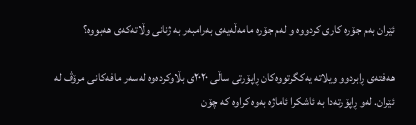ئێران بەم جۆرە کاری کردووە و لەم جۆرە مامەڵەیەی بەرامبەر بە ژنانی وڵاتەکەی هەبووە؟

هەفتەی ڕابردوو ویلاتە یەکگرتووەکان ڕاپۆرتی ساڵی ٢٠٢٠ی بڵاوکردەوە لەسەر مافەکانی مرۆڤ لە ئێران. لەو ڕاپۆرتەدا بە ئاشکرا ئاماژە بەوە کراوە کە چۆن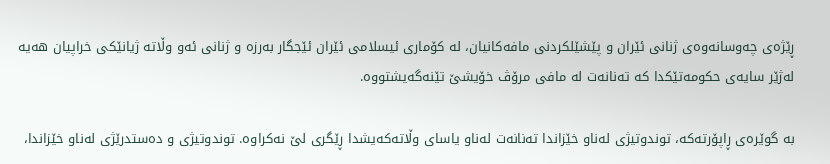ڕێژەی چەوسانەوەی ژنانی ئێران و پێشێلکردنی مافەکانیان، لە کۆماری ئیسلامی ئێران ئێجگار بەرزە و ژنانی ئەو وڵاتە ژیانێکی خراپیان هەیە لەژێر سایەی حکومەتێکدا کە تەنانەت لە مافی مرۆڤ خۆیشێ تێنەگەیشتووە.

بە گوێرەی ڕاپۆرتەکە، توندوتیژی لەناو خێزاندا تەنانەت لەناو یاسای وڵاتەکەیشدا ڕێگری لێ نەکراوە. توندوتیژی و دەستدرێژی لەناو خێزاندا،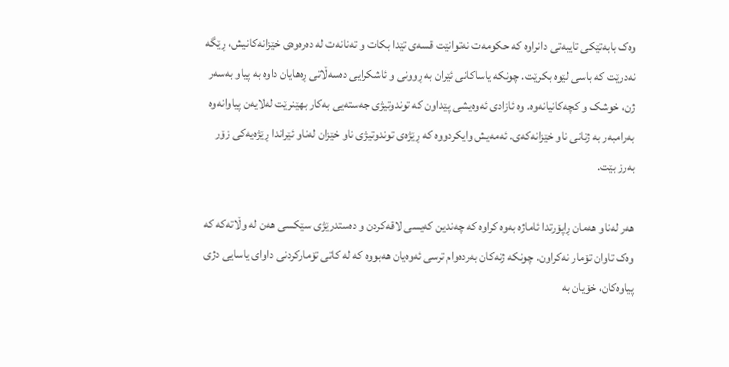وەک بابەتێکی تایبەتی دانراوە کە حکومەت نەتوانێت قسەی تێدا بکات و تەنانەت لە دەرەوەی خێزانەکانیش، ڕێگە نەدرێت کە باسی لێوە بکرێت. چونکە یاساکانی ئێران بە ڕوونی و ئاشکرایی دەسەڵاتی ڕەهایان داوە بە پیاو بەسەر ژن، خوشک و کچەکانیانەوە. وە ئازادی ئەوەیشی پێداون کە توندوتیژی جەستەیی بەکار بهێنرێت لەلایەن پیاوانەوە بەرامبەر بە ژنانی ناو خێزانەکەی. ئەمەیش وایکردووە کە ڕێژەی توندوتیژی ناو خێزان لەناو ئێراندا ڕێژەیەکی زۆر بەرز بێت.

هەر لەناو هەمان ڕاپۆرتدا ئاماژە بەوە کراوە کە چەندین کەیسی لاقەکردن و دەستدرێژی سێکسی هەن لە وڵاتەکە کە وەک تاوان تۆمار نەکراون. چونکە ژنەکان بەردەوام ترسی ئەوەیان هەبووە کە لە کاتی تۆمارکردنی داوای یاسایی دژی پیاوەکان، خۆیان بە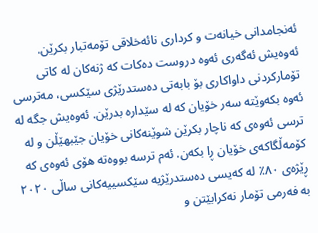ئەنجامدانی خیانەت و کرداری نائەخلاقی تۆمەتبار بکرێن. ئەوەیش ئەگەری ئەوە دروست دەکات کە ژنەکان لە کاتی تۆمارکردنی داواکاری بۆ بابەتی دەستدرێژی سێکسی، مەترسی ئەوە بکەوێتە سەر خۆیان کە لە سێدارە بدرێن. ئەوەیش جگە لە ترسی ئەوەی کە ناچار بکرێن شوێنەکانی خۆیان جێبهێڵن و لە کۆمەڵگاکەی خۆیان ڕا بکەن. ئەم ترسە بووەتە هۆی ئەوەی کە ڕێژەی ٨٠٪ لە کەیسی دەستدرێژیە سێکسییەکانی ساڵی ٢٠٢٠ بە فەرمی تۆمار نەکرابێتن و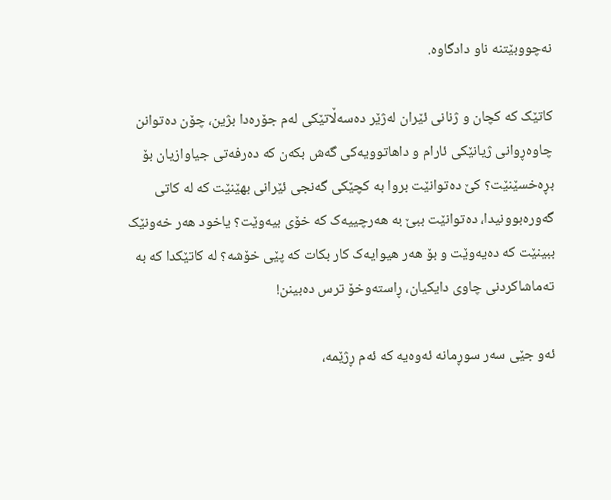نەچووبێتنە ناو دادگاوە.

کاتێک کە کچان و ژنانی ئێران لەژێر دەسەڵاتێکی لەم جۆرەدا بژین، چۆن دەتوانن چاوەڕوانی ژیانێکی ئارام و داهاتوویەکی گەش بکەن کە دەرفەتی جیاوازیان بۆ بڕەخسێنێت؟ کێ دەتوانێت بروا بە کچێکی گەنجی ئێرانی بهێنێت کە لە کاتی گەورەبوونیدا، دەتوانێت ببێ بە هەرچییەک کە خۆی بیەوێت؟ یاخود هەر خەونێک ببینێت کە دەیەوێت و بۆ هەر هیوایەک کار بکات کە پێی خۆشە؟ لە کاتێکدا کە بە تەماشاکردنی چاوی دایکیان، ڕاستەوخۆ ترس دەبینن!

ئەو جێی سەر سوڕمانە ئەوەیە کە ئەم ڕژێمە،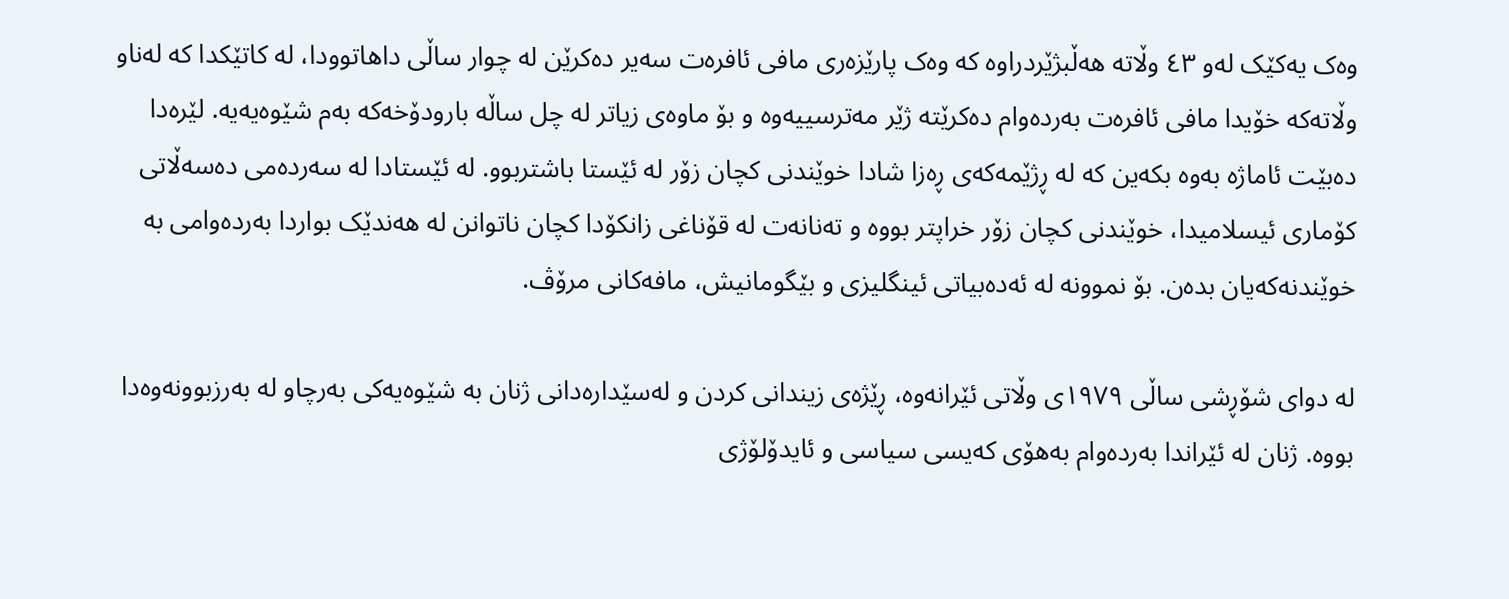وەک یەکێک لەو ٤٣ وڵاتە هەڵبژێردراوە کە وەک پارێزەری مافی ئافرەت سەیر دەکرێن لە چوار ساڵی داهاتوودا، لە کاتێکدا کە لەناو وڵاتەکە خۆیدا مافی ئافرەت بەردەوام دەکرێتە ژێر مەترسییەوە و بۆ ماوەی زیاتر لە چل ساڵە بارودۆخەکە بەم شێوەیەیە. لێرەدا دەبێت ئاماژە بەوە بکەین کە لە ڕژێمەکەی ڕەزا شادا خوێندنی کچان زۆر لە ئێستا باشتربوو. لە ئێستادا لە سەردەمی دەسەڵاتی کۆماری ئیسلامیدا، خوێندنی کچان زۆر خراپتر بووە و تەنانەت لە قۆناغی زانکۆدا کچان ناتوانن لە هەندێک بواردا بەردەوامی بە خوێندنەکەیان بدەن. بۆ نموونە لە ئەدەبیاتی ئینگلیزی و بێگومانیش، مافەکانی مرۆڤ.

لە دوای شۆڕشی ساڵی ١٩٧٩ی وڵاتی ئێرانەوە، ڕێژەی زیندانی کردن و لەسێدارەدانی ژنان بە شێوەیەکی بەرچاو لە بەرزبوونەوەدا بووە. ژنان لە ئێراندا بەردەوام بەهۆی کەیسی سیاسی و ئایدۆلۆژی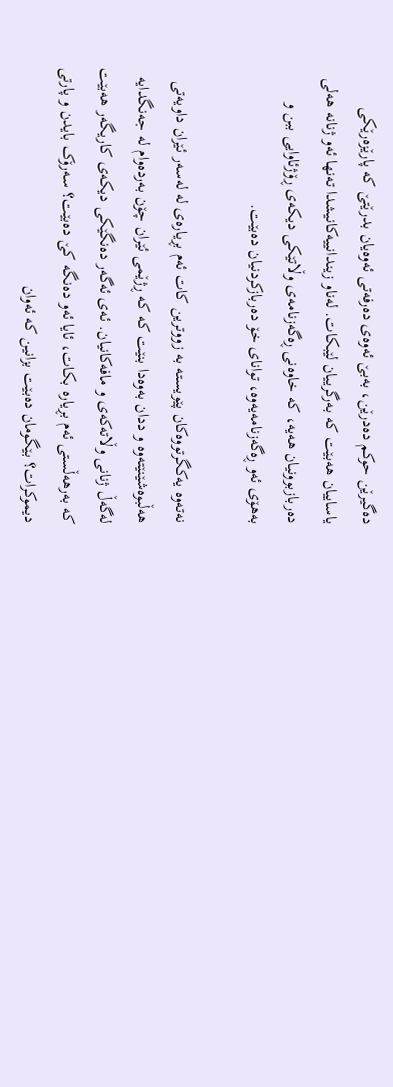دەگیرێن حوکم دەدرێن، بەبێ ئەوەی دەرفەتی ئەوەیان بدرێتێ کە پارێزەرێکی یاساییان هەبێت کە بەرگرییان لێبکات. لەناو زیندانییەکانیشدا تەنها ئەو ژنانە هەلی دەربازبوونیان هەیە، کە خاوەنی ڕەگەزنامەی وڵاتێکی دیکەی ڕۆژئاوایی ببن و بەهۆی ئەو ڕەگەزنامەیەوە، توانای خۆ دەربازکردنیان دەبێت.

نەتەوە یەکگرتووەکان پێویستە بە زووترین کات ئەم بڕیارەی لە لەسەر ئێران داویەتی هەڵبوەشێنێتەوە و ددان بەوەدا بنێت کە کە ڕژێمی ئێران چۆن بەردەوام لە جەنگدایە لەگەڵ ژنانی وڵاتەکەی و مافەکانیان. ئەی ئەگەر دەنگێکی دیکەی کاریگەر هەبێت کە بەرهەڵستی ئەم بڕیارە بکات، ئایا ئەو دەنگە کێ دەبێت؟ سەرۆک بایدن و پارتی دیموکرات؟ بێگومان دەبێت بزانین کە ئەوان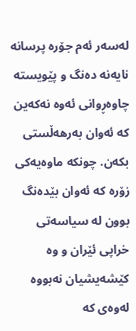لەسەر ئەم جۆرە پرسانە نایەنە دەنگ و پێویستە چاوەڕوانی ئەوە نەکەین کە ئەوان بەرهەڵستی بکەن. چونکە ماوەیەکی زۆرە کە ئەوان بێدەنگ بوون لە سیاسەتی خراپی ئێران و وە کێشەیشیان نەبووە لەوەی کە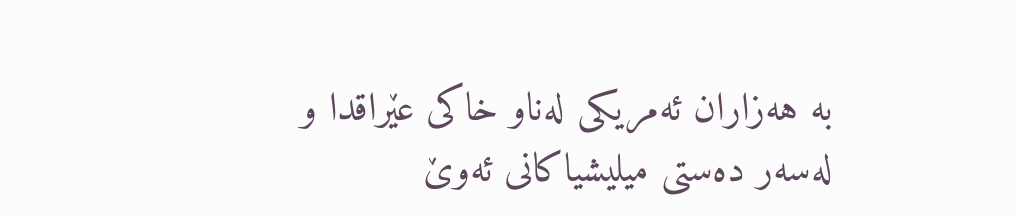بە هەزاران ئەمریکی لەناو خاکی عێراقدا و لەسەر دەستی میلیشیاکانی ئەوێ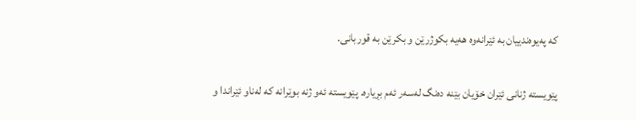کە پەیوەندییان بە ئێرانەوە هەیە بکوژرێن و بکرێن بە قوربانی.

پێویستە ژنانی ئێران خۆیان بێنە دەنگ لەسەر ئەم بڕیارە. پێویستە ئەو ژنە بوێرانە کە لەناو ئێراندا و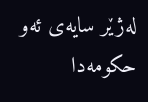لەژێر سایەی ئەو حکومەدا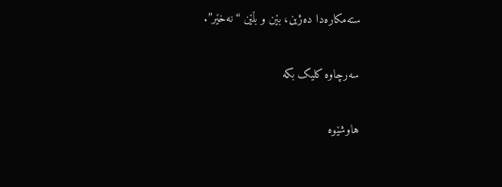ستەمکارەدا دەژین، بێن و بڵێن “نەخێر”.

سەرچاوە کلیک بکە

هاوشێوە